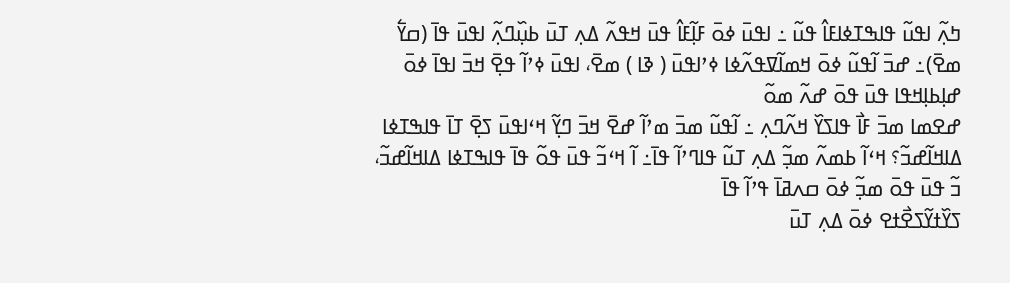ߤߍ߲߬ ߊߟߎ߬ ߟߊߒߠߦߊߓߊ߮ ߟߎ߬ ߸ ߊߟߎ߫ ߦߋ߫ ߓߊ߲߬ߓߊ߮ ߟߎ߫ ߞߟߍ߬ ߡߍ߲ ߠߎ߫ ߕߎ߲߰ߣߍ߲߬ ߊߟߎ߫ ߟߊ߫ (ߛߌ߱ ߘߐ߫)߸ ߝߏ߫ ߊ߬ߟߎ߬ ߦߋ߫ ߞߘߊ߬ߜߟߍ߬ߦߊ ߦߴߊߟߎ߫ ( ߢߊ ) ߘߐ߫، ߊߟߎ߫ ߦߴߊ߬ ߟߐ߲߫ ߞߏ߫ ߊߟߊ߫ ߦߋ߫ ߝߊ߲ߕߊ߲ߞߟߊ ߟߎ߫ ߟߋ߫ ߝߍ߬ ߘߋ߬
ߝߐߘߊ ߘߏ߫ ߓߊ߯ ߟߊߖߌ߰ ߞߍ߬ߣߍ߲ ߸ ߊ߬ߟߎ߬ ߘߏ߫ ߘߴߊ߬ ߝߐ߫ ߞߏ߫ ߣߌ߲߬ ߞߵߊߟߎ߫ ߖߐ߲߫ ߠߊ߫ ߟߊߒߠߦߊ ߡߊߞߊ߬ߝߏ߬؟ ߞߵߊ߬ ߕߘߍ߬ ߘߏ߲߬ ߡߍ߲ ߠߎ߬ ߟߊߣߴߊ߬ ߟߊ߫߸ ߊ߬ ߞߵߏ߬ ߟߎ߫ ߟߋ߬ ߟߊ߫ ߟߊߒߠߦߊ ߡߊߞߊ߬ߝߏ߬، ߏ߬ ߟߎ߫ ߟߋ߫ ߘߏ߲߬ ߦߋ߫ ߛߍߥߊ߫ ߟߴߊ߬ ߟߊ߫
ߖߌ߰ߙߌ߬ߖߐ߯ߙߐ ߦߋ߫ ߡߍ߲ ߠߎ߫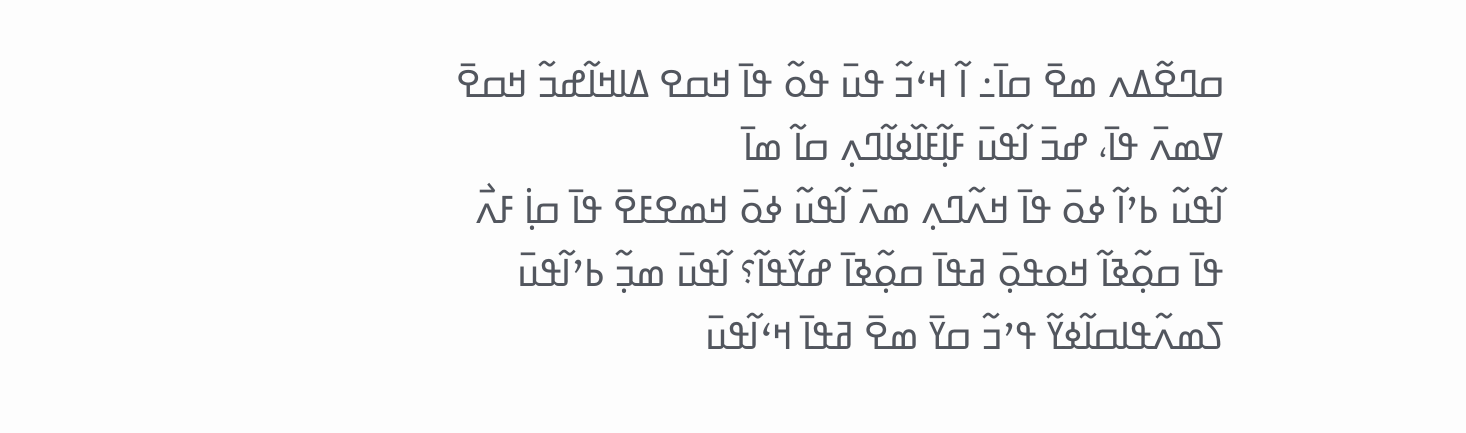ߛߣߐ߬ߡߍ ߘߐ߫ ߛߊ߫߸ ߊ߬ ߞߵߏ߬ ߟߎ߫ ߟߋ߬ ߟߊ߫ ߞߛߐ ߡߊߞߊ߬ߝߏ߬ ߞߛߐ߫ ߜߘߍ߫ ߟߊ߫، ߝߏ߫ ߊ߬ߟߎ߫ ߓߊ߲߬ߓߊ߰ߦߊ߬ߣߍ߲ ߛߊ߬ ߘߊ߫
ߊ߬ߟߎ߬ ߕߴߊ߬ ߦߋ߫ ߟߊ߫ ߞߍ߬ߣߍ߲ ߘߍ߫ ߊ߬ߟߎ߬ ߦߋ߫ ߞߘߐߓߐ߫ ߟߊ߫ ߛߊ߲߭ ߓߍ߯ ߟߊ߫ ߛߋ߲߬ߢߊ߬ ߞߋߟߋ߲߫ ߥߟߊ߫ ߛߋ߲߬ߢߊ߫ ߝߌ߬ߟߊ߬؟ ߊ߬ߟߎ߫ ߘߏ߲߬ ߕߴߊ߬ߟߎ߫ ߖߘߍ߬ߟߊߛߊ߬ߦߌ߬ ߟߴߏ߬ ߛߌ߫ ߘߐ߫ ߥߟߊ߫ ߞߵߊ߬ߟߎ߫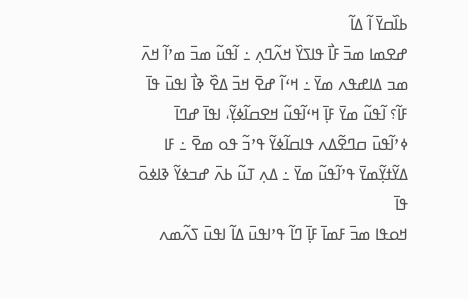ߕߊ߰ߛߌ߫ ߊ߬ ߡߊ߬
ߝߐߘߊ ߘߏ߫ ߓߊ߯ ߟߊߖߌ߰ ߞߍ߬ߣߍ߲ ߸ ߊ߬ߟߎ߬ ߘߏ߫ ߘߴߊ߬ ߞߍ߫ ߘߏ ߡߊߝߟߍ ߘߌ߫ ߸ ߞߵߊ߬ ߝߐ߫ ߞߏ߫ ߡߐ߰ ߢߊ߯ ߊߟߎ߫ ߟߊ߫ ߓߊ߬؟ ߊ߬ߟߎ߬ ߘߌ߫ ߓߊ߲߫ ߞߵߊ߬ߟߎ߬ ߞߐߛߊ߬ߦߌ߲߬، ߊߟߊ߫ ߝߣߊ߫ ߦߴߊ߬ߟߎ߫ ߛߣߐ߬ߡߍ ߟߊߛߊ߬ߦߌ߬ ߟߴߏ߬ ߟߋ ߘߐ߫ ߸ ߓߊ ߡߌ߬ߙߌ߲߬ߘߌ߫ ߟߴߊ߬ߟߎ߬ ߘߌ߫ ߸ ߡߍ߲ ߠߎ߬ ߕߍ߫ ߝߏߦߌ߬ ߢߊߦߋ߫ ߟߊ߫
ߞߋߟߊ ߘߏ߫ ߓߘߊ߫ ߓߊ߲߫ ߣߊ߬ ߟߴߊߟߎ߫ ߡߊ߬ ߊߟߎ߫ ߖߍ߬ߘߍ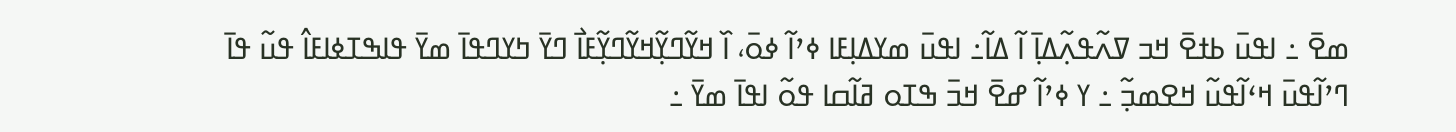ߘߐ߫ ߸ ߊߟߎ߫ ߕߙߐ߫ ߞߏ ߜߍ߬ߟߍ߲߬ߡߊ߲߫ ߊ߬ ߡߊ߬߸ ߊߟߎ߫ ߘߌߡߊ߲ߓߊ ߦߴߊ߬ ߦߋ߫، ߊ߰ ߞߌ߬ߣߌ߲߬ߞߌ߬ߣߌ߲߬ߓߊ߯ ߣߌ߫ ߤߌߣߟߊ߫ ߘߌ߫ ߟߊߒߠߦߊߓߊ߮ ߟߎ߬ ߟߊ߫
ߣߴߊ߬ߟߎ߫ ߞߵߊ߬ߟߎ߬ ߞߐߘߏ߲߬ ߸ ߌ ߦߴߊ߬ ߝߐ߫ ߞߏ߫ ߒߠߋ ߥߊ߬ߛߊ ߟߋ߬ ߊߟߊ߫ ߘߌ߫ ߸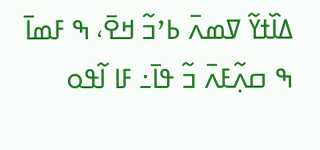ߡߊ߰ߙߌ߬ ߜߘߍ߫ ߕߴߏ߬ ߞߐ߫، ߒ ߓߘߊ߫ ߒ ߛߍ߲߬ߓߍ߫ ߏ߬ ߟߊ߫߸ ߓߊ ߊ߬ߟߋ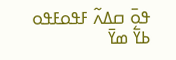ߟߋ߫ ߛߡߍ߬ ߓߟߋߓߟߋ ߕߌ߱ ߘߌ߫